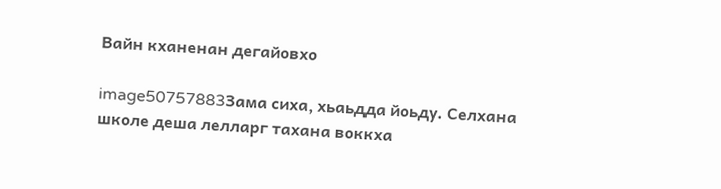Вайн кханенан дегайовхо

image50757883Зама сиха, хьаьдда йоьду. Селхана школе деша лелларг тахана воккха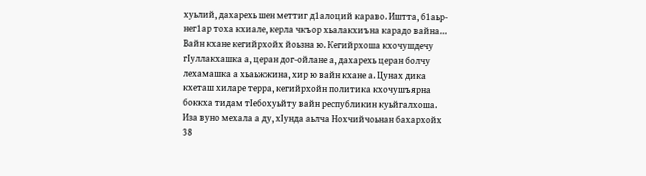хуьлий, дахарехь шен меттиг д1алоций караво. Иштта, б1аьр-нег1ар тоха кхиале, керла чкъор хьалакхиъна карадо вайна… Вайн кхане кегийрхойх йоьзна ю. Кегийрхоша кхочушдечу гIуллакхашка а, церан дог-ойлане а, дахарехь церан болчу лехамашка а хьаьжжина, хир ю вайн кхане а. Цунах дика кхеташ хиларе терра, кегийрхойн политика кхочушъярна боккха тидам тIебохуьйту вайн республикин куьйгалхоша. Иза вуно мехала а ду, хIунда аьлча Нохчийчоьнан бахархойх 38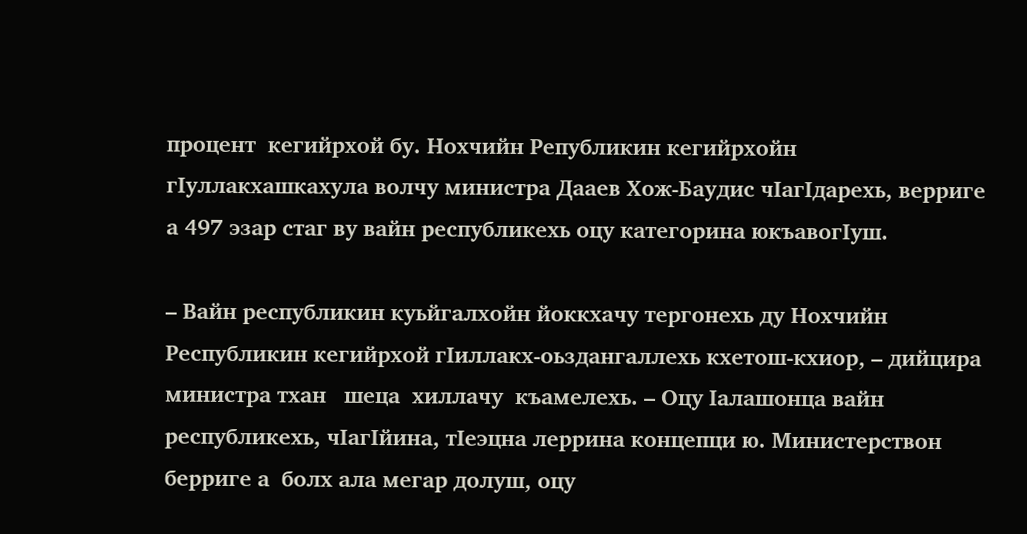процент  кегийрхой бу. Нохчийн Републикин кегийрхойн гIуллакхашкахула волчу министра Дааев Хож-Баудис чIагIдарехь, верриге а 497 эзар стаг ву вайн республикехь оцу категорина юкъавогIуш.

– Вайн республикин куьйгалхойн йоккхачу тергонехь ду Нохчийн Республикин кегийрхой гIиллакх-оьздангаллехь кхетош-кхиор, – дийцира министра тхан   шеца  хиллачу  къамелехь. – Оцу Iалашонца вайн республикехь, чIагIйина, тIеэцна леррина концепци ю. Министерствон берриге а  болх ала мегар долуш, оцу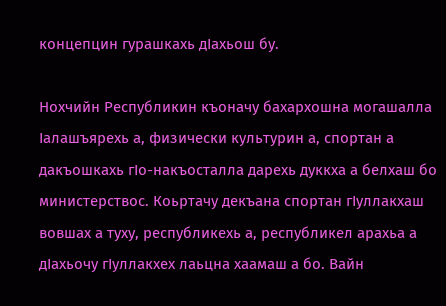концепцин гурашкахь дIахьош бу.

Нохчийн Республикин къоначу бахархошна могашалла Iалашъярехь а, физически культурин а, спортан а дакъошкахь гIо-накъосталла дарехь дуккха а белхаш бо министерствос. Коьртачу декъана спортан гIуллакхаш вовшах а туху, республикехь а, республикел арахьа а дIахьочу гIуллакхех лаьцна хаамаш а бо. Вайн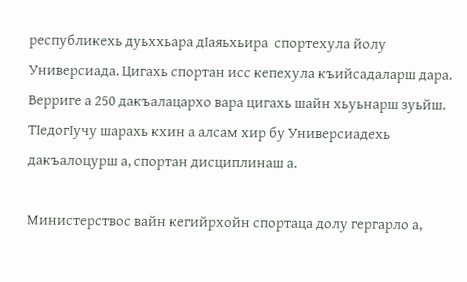республикехь дуьххьара дIаяьхьира  спортехула йолу Универсиада. Цигахь спортан исс кепехула къийсадаларш дара. Верриге а 250 дакъалацархо вара цигахь шайн хьуьнарш зуьйш. ТIедогIучу шарахь кхин а алсам хир бу Универсиадехь дакъалоцурш а, спортан дисциплинаш а.

Министерствос вайн кегийрхойн спортаца долу гергарло а,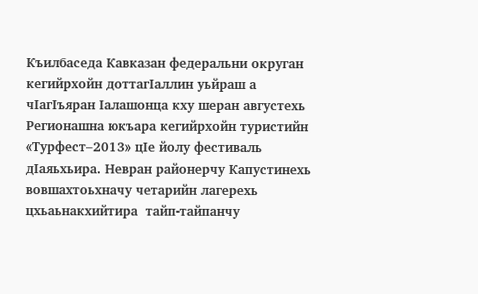Къилбаседа Кавказан федеральни округан кегийрхойн доттагIаллин уьйраш а чIагIъяран Iалашонца кху шеран августехь Регионашна юкъара кегийрхойн туристийн «Турфест–2013» цIе йолу фестиваль дIаяьхьира. Невран районерчу Капустинехь вовшахтоьхначу четарийн лагерехь цхьаьнакхийтира  тайп-тайпанчу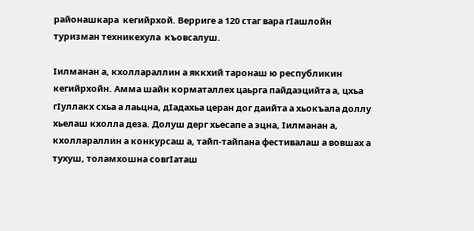районашкара  кегийрхой. Верриге а 120 стаг вара гIашлойн туризман техникехула  къовсалуш.

Iилманан а, кхоллараллин а яккхий таронаш ю республикин кегийрхойн. Амма шайн корматаллех цаьрга пайдаэцийта а, цхьа гIуллакх схьа а лаьцна, дIадахьа церан дог даийта а хьокъала доллу хьелаш кхолла деза. Долуш дерг хьесапе а эцна, Iилманан а, кхоллараллин а конкурсаш а, тайп-тайпана фестивалаш а вовшах а тухуш, толамхошна совгIаташ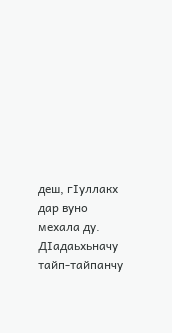деш, гIуллакх дар вуно мехала ду. ДIадаьхьначу тайп-тайпанчу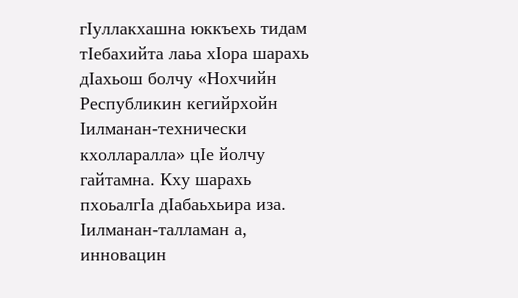гIуллакхашна юккъехь тидам тІебахийта лаьа хIора шарахь дIахьош болчу «Нохчийн Республикин кегийрхойн Iилманан-технически кхолларалла» цIе йолчу гайтамна. Кху шарахь пхоьалгIа дIабаьхьира иза. Iилманан-талламан а, инновацин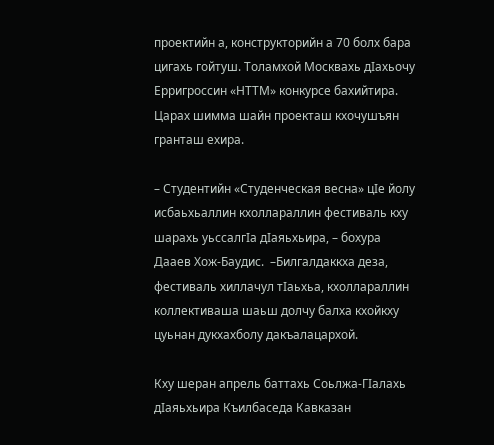проектийн а, конструкторийн а 70 болх бара цигахь гойтуш. Толамхой Москвахь дIахьочу Ерригроссин «НТТМ» конкурсе бахийтира. Царах шимма шайн проекташ кхочушъян гранташ ехира.

– Студентийн «Студенческая весна» цIе йолу  исбаьхьаллин кхоллараллин фестиваль кху шарахь уьссалгIа дIаяьхьира, – бохура Дааев Хож-Баудис.  –Билгалдаккха деза, фестиваль хиллачул тIаьхьа, кхоллараллин коллективаша шаьш долчу балха кхойкху цуьнан дукхахболу дакъалацархой.

Кху шеран апрель баттахь Соьлжа-ГIалахь дIаяьхьира Къилбаседа Кавказан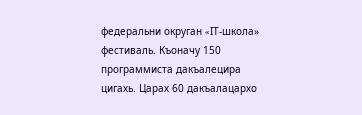федеральни округан «IТ-школа» фестиваль. Къоначу 150 программиста дакъалецира цигахь. Царах 60 дакъалацархо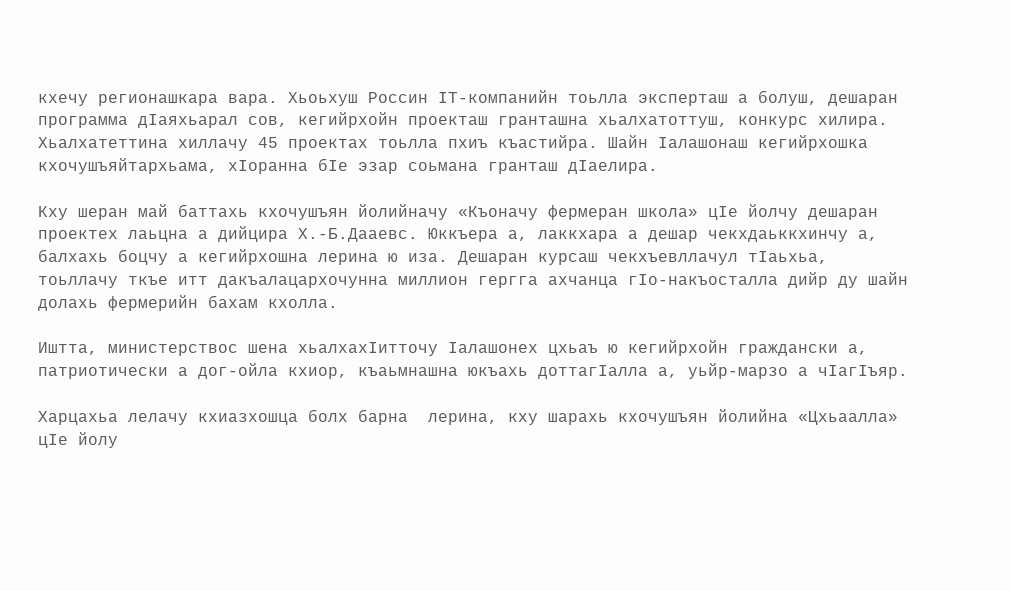кхечу регионашкара вара. Хьоьхуш Россин IТ-компанийн тоьлла эксперташ а болуш, дешаран программа дIаяхьарал сов, кегийрхойн проекташ гранташна хьалхатоттуш, конкурс хилира. Хьалхатеттина хиллачу 45 проектах тоьлла пхиъ къастийра. Шайн Iалашонаш кегийрхошка кхочушъяйтархьама, хIоранна бIе эзар соьмана гранташ дIаелира.

Кху шеран май баттахь кхочушъян йолийначу «Къоначу фермеран школа» цIе йолчу дешаран проектех лаьцна а дийцира Х.-Б.Дааевс. Юккъера а, лаккхара а дешар чекхдаьккхинчу а, балхахь боцчу а кегийрхошна лерина ю иза. Дешаран курсаш чекхъевллачул тIаьхьа, тоьллачу ткъе итт дакъалацархочунна миллион гергга ахчанца гIо-накъосталла дийр ду шайн долахь фермерийн бахам кхолла.

Иштта, министерствос шена хьалхахIитточу Iалашонех цхьаъ ю кегийрхойн граждански а, патриотически а дог-ойла кхиор, къаьмнашна юкъахь доттагIалла а, уьйр-марзо а чIагIъяр.

Харцахьа лелачу кхиазхошца болх барна  лерина, кху шарахь кхочушъян йолийна «Цхьаалла» цIе йолу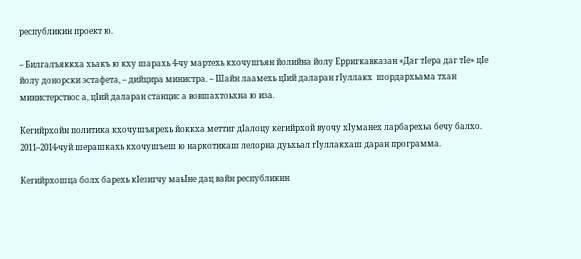республикин проект ю.

– Билгалъяккха хьакъ ю кху шарахь 4-чу мартехь кхочушъян йолийна йолу Ерригкавказан «Даг тIера даг тIе» цIе йолу донорски эстафета, – дийцира министра. – Шайн лаамехь цIий даларан гIуллакх  шордархьама тхан  министерствос а, цIий даларан станцис а вовшахтоьхна ю иза.

Кегийрхойн политика кхочушъярехь йоккха меттиг дIалоцу кегийрхой вуочу хIуманех ларбарехьа бечу балхо. 2011–2014-чуй шерашкахь кхочушъеш ю наркотикаш лелорна дуьхьал гІуллакхаш даран программа.

Кегийрхошца болх барехь кIезигчу маьIне дац вайн республикин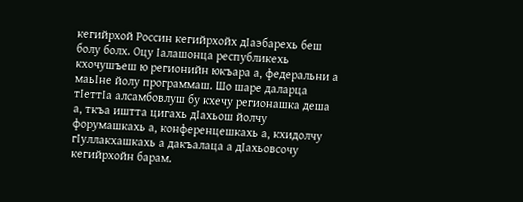кегийрхой Россин кегийрхойх дIаэбарехь беш болу болх. Оцу Iалашонца республикехь кхочушъеш ю регионийн юкъара а, федеральни а маьIне йолу программаш. Шо шаре даларца тIеттIа алсамбовлуш бу кхечу регионашка деша а, ткъа иштта цигахь дIахьош йолчу форумашкахь а, конференцешкахь а, кхидолчу гIуллакхашкахь а дакъалаца а дIахьовсочу кегийрхойн барам.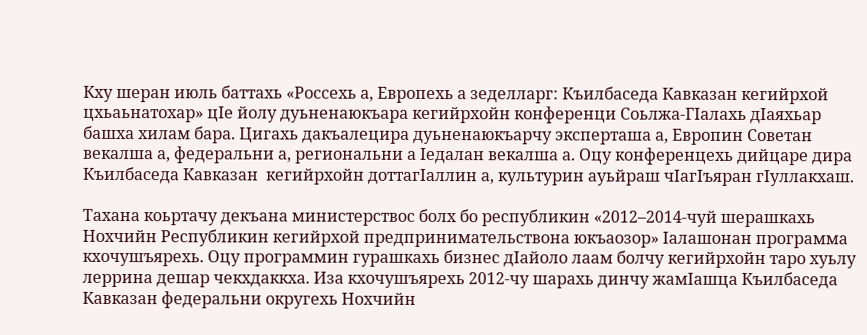Кху шеран июль баттахь «Россехь а, Европехь а зеделларг: Къилбаседа Кавказан кегийрхой цхьаьнатохар» цIе йолу дуьненаюкъара кегийрхойн конференци Соьлжа-ГIалахь дIаяхьар башха хилам бара. Цигахь дакъалецира дуьненаюкъарчу эксперташа а, Европин Советан векалша а, федеральни а, региональни а Iедалан векалша а. Оцу конференцехь дийцаре дира Къилбаседа Кавказан  кегийрхойн доттагIаллин а, культурин ауьйраш чIагIъяран гIуллакхаш.

Тахана коьртачу декъана министерствос болх бо республикин «2012–2014-чуй шерашкахь Нохчийн Республикин кегийрхой предпринимательствона юкъаозор» Iалашонан программа кхочушъярехь. Оцу программин гурашкахь бизнес дIайоло лаам болчу кегийрхойн таро хуьлу леррина дешар чекхдаккха. Иза кхочушъярехь 2012-чу шарахь динчу жамIашца Къилбаседа Кавказан федеральни округехь Нохчийн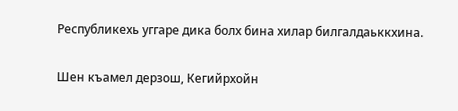Республикехь уггаре дика болх бина хилар билгалдаьккхина.

Шен къамел дерзош, Кегийрхойн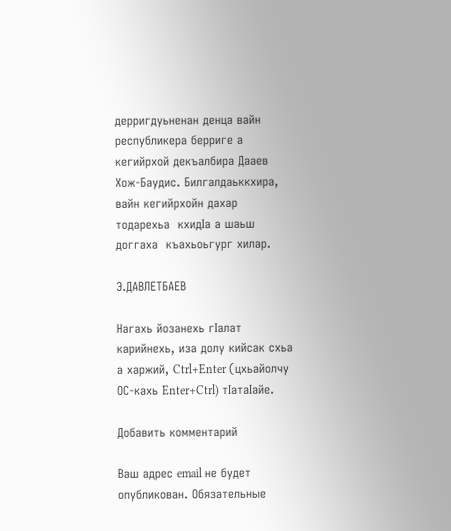дерригдуьненан денца вайн республикера берриге а кегийрхой декъалбира Дааев Хож-Баудис. Билгалдаьккхира, вайн кегийрхойн дахар тодарехьа  кхидIа а шаьш доггаха  къахьоьгург хилар.

Э.ДАВЛЕТБАЕВ

Нагахь йозанехь гIалат карийнехь, иза долу кийсак схьа а харжий, Ctrl+Enter (цхьайолчу ОС-кахь Enter+Ctrl) тIатаIайе.

Добавить комментарий

Ваш адрес email не будет опубликован. Обязательные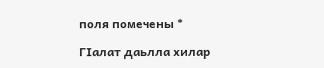поля помечены *

ГIалат даьлла хилар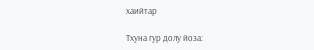хаийтар

Тхуна гур долу йоза: